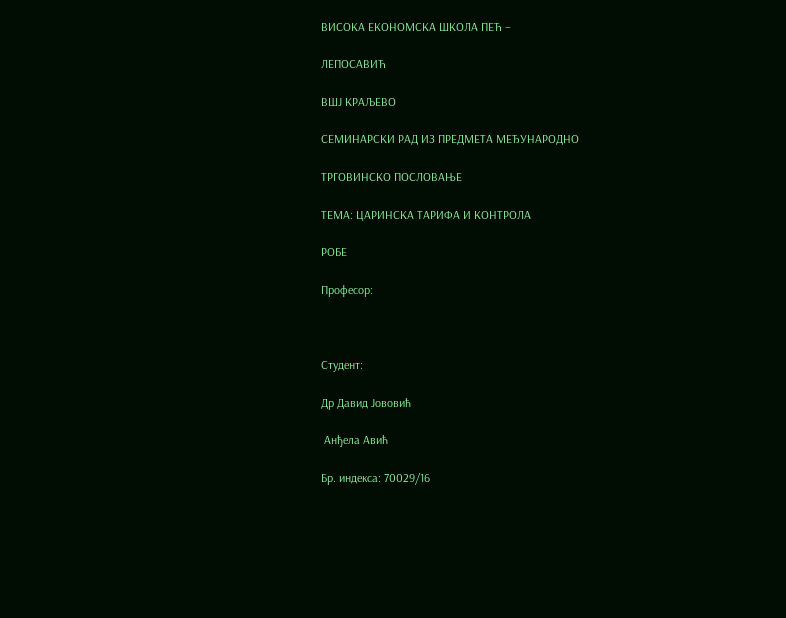ВИСОКА ЕКОНОМСКА ШКОЛА ПЕЋ –

ЛЕПОСАВИЋ

ВШЈ КРАЉЕВО

СЕМИНАРСКИ РАД ИЗ ПРЕДМЕТА МЕЂУНАРОДНО

ТРГОВИНСКО ПОСЛОВАЊЕ

ТЕМА: ЦАРИНСКА ТАРИФА И КОНТРОЛА

РОБЕ

Професор:



Студент:

Др Давид Јововић

 Анђела Авић

Бр. индекса: 70029/16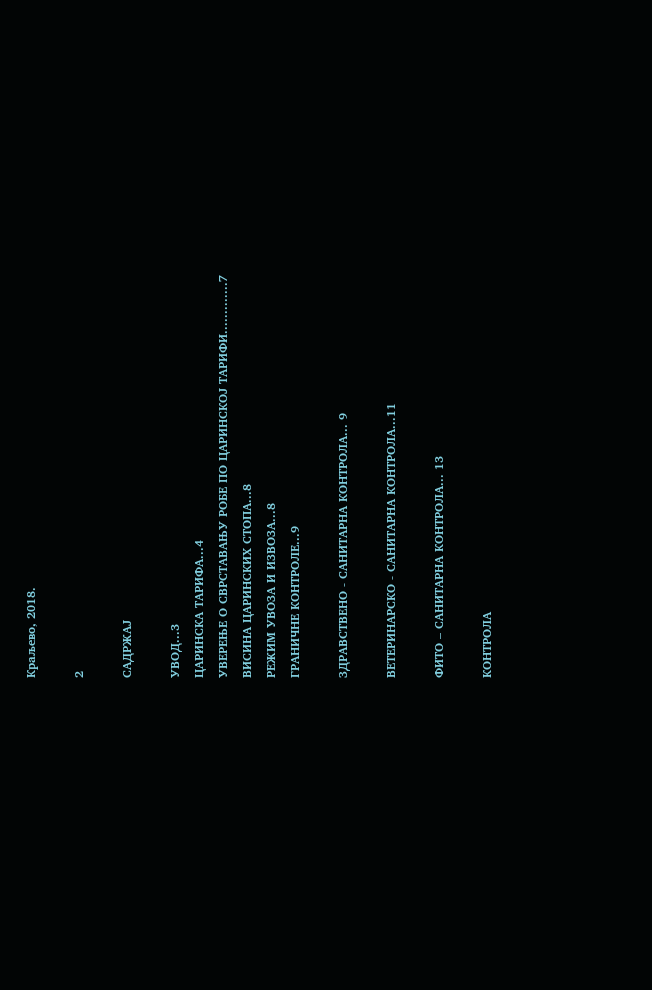Краљево, 2018.

2

САДРЖАЈ

УВОД...3
ЦАРИНСКА ТАРИФА...4
УВЕРЕЊЕ О СВРСТАВАЊУ РОБЕ ПО ЦАРИНСКОЈ ТАРИФИ.............7
ВИСИНА ЦАРИНСКИХ СТОПА...8
РЕЖИМ УВОЗА И ИЗВОЗА...8
ГРАНИЧНЕ КОНТРОЛЕ...9

ЗДРАВСТВЕНО - САНИТАРНА КОНТРОЛА... 9

ВЕТЕРИНАРСКО - САНИТАРНА КОНТРОЛА...11

ФИТО – САНИТАРНА КОНТРОЛА... 13

КОНТРОЛА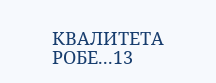КВАЛИТЕТА РОБЕ...13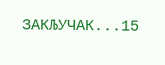ЗАКЉУЧАК...15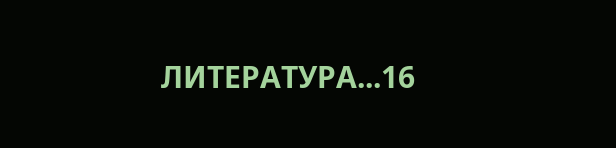ЛИТЕРАТУРА...16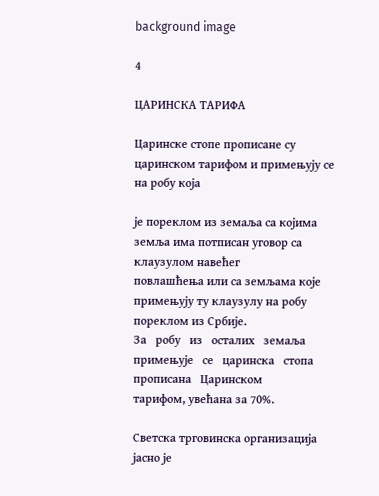background image

4

ЦАРИНСКА ТАРИФА

Царинске стопе прописане су царинском тарифом и примењују се на робу која

је пореклом из земаља са којима земља има потписан уговор са клаузулом навећег
повлашћења или са земљама које примењују ту клаузулу на робу пореклом из Србије.
За   робу   из   осталих   земаља   примењује   се   царинска   стопа   прописана   Царинском
тарифом, увећана за 70%.

Светска трговинска организација јасно је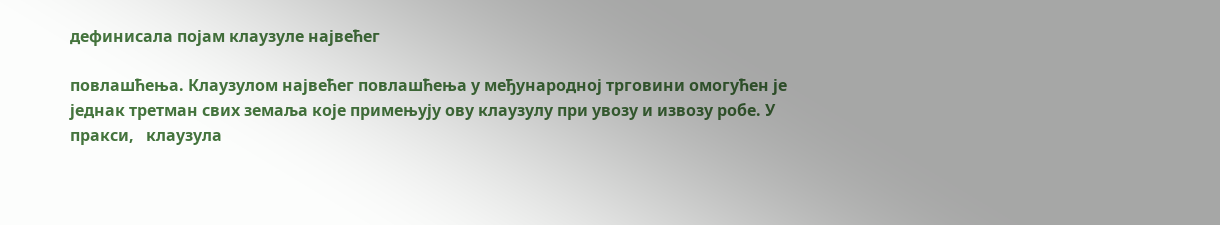дефинисала појам клаузуле највећег

повлашћења. Клаузулом највећег повлашћења у међународној трговини омогућен је
једнак третман свих земаља које примењују ову клаузулу при увозу и извозу робе. У
пракси,   клаузула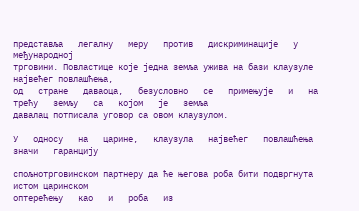представља   легалну   меру   против   дискриминације   у   међународној
трговини. Повластице које једна земља ужива на бази клаузуле највећег повлашћења,
од   стране   даваоца,   безусловно   се   примењује   и   на   трећу   земљу   са   којом   је   земља
давалац потписала уговор са овом клаузулом.

У   односу   на   царине,   клаузула   највећег   повлашћења   значи   гаранцију

спољнотрговинском партнеру да ће његова роба бити подвргнута истом царинском
оптерећењу   као   и   роба   из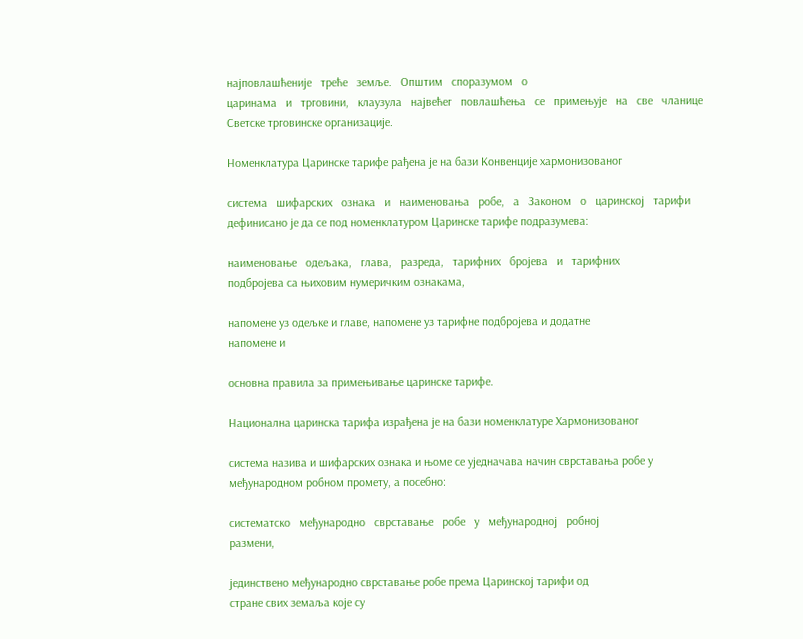најповлашћеније   треће   земље.   Општим   споразумом   о
царинама   и   трговини,   клаузула   највећег   повлашћења   се   примењује   на   све   чланице
Светске трговинске организације.

Номенклатура Царинске тарифе рађена је на бази Конвенције хармонизованог

система   шифарских   ознака   и   наименовања   робе,   а   Законом   о   царинској   тарифи
дефинисано је да се под номенклатуром Царинске тарифе подразумева:

наименовање   одељака,   глава,   разреда,   тарифних   бројева   и   тарифних
подбројева са њиховим нумеричким ознакама,

напомене уз одељке и главе, напомене уз тарифне подбројева и додатне
напомене и

основна правила за примењивање царинске тарифе.

Национална царинска тарифа израђена је на бази номенклатуре Хармонизованог

система назива и шифарских ознака и њоме се уједначава начин сврставања робе у
међународном робном промету, а посебно:

систематско   међународно   сврставање   робе   у   међународној   робној
размени,

јединствено међународно сврставање робе према Царинској тарифи од
стране свих земаља које су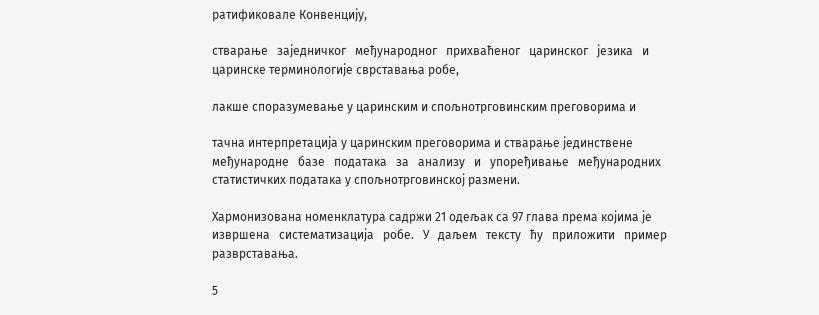ратификовале Конвенцију,

стварање   заједничког   међународног   прихваћеног   царинског   језика   и
царинске терминологије сврставања робе,

лакше споразумевање у царинским и спољнотрговинским преговорима и

тачна интерпретација у царинским преговорима и стварање јединствене
међународне   базе   података   за   анализу   и   упоређивање   међународних
статистичких података у спољнотрговинској размени.

Хармонизована номенклатура садржи 21 одељак са 97 глава према којима је
извршена   систематизација   робе.   У   даљем   тексту   ћу   приложити   пример
разврставања.

5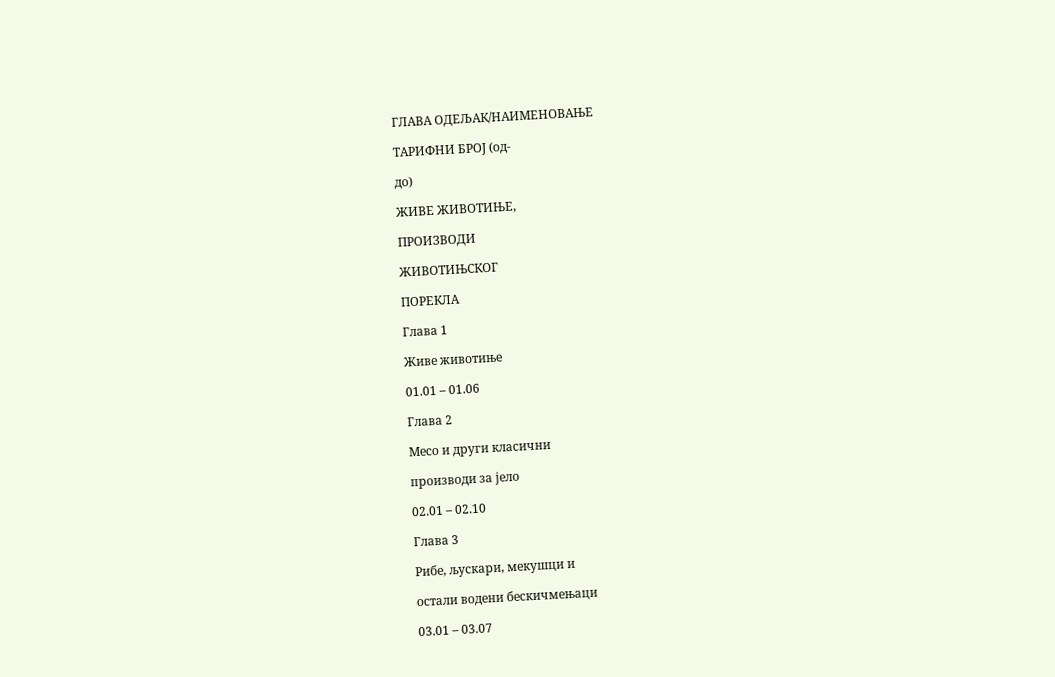ГЛАВА ОДЕЉАК/НАИМЕНОВАЊЕ

ТАРИФНИ БРОЈ (од-

до)

ЖИВЕ ЖИВОТИЊЕ,

ПРОИЗВОДИ

ЖИВОТИЊСКОГ

ПОРЕКЛА

Глава 1

Живе животиње

01.01 – 01.06

Глава 2

Месо и други класични

производи за јело

02.01 – 02.10

Глава 3

Рибе, љускари, мекушци и

остали водени бескичмењаци

03.01 – 03.07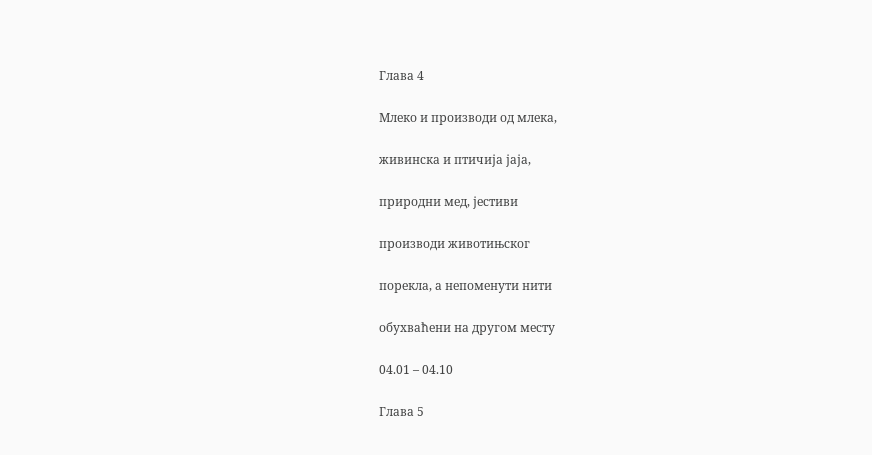Глава 4

Млеко и производи од млека,

живинска и птичија јаја,

природни мед, јестиви

производи животињског

порекла, а непоменути нити

обухваћени на другом месту

04.01 – 04.10

Глава 5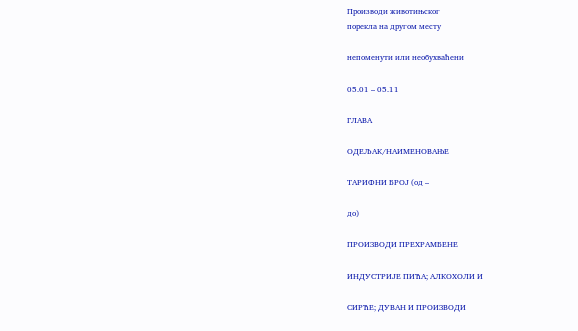Производи животињског
порекла на другом месту

непоменути или необухваћени

05.01 – 05.11

ГЛАВА

ОДЕЉАК/НАИМЕНОВАЊЕ

ТАРИФНИ БРОЈ (од –

до)

ПРОИЗВОДИ ПРЕХРАМБЕНЕ

ИНДУСТРИЈЕ ПИЋА; АЛКОХОЛИ И

СИРЋЕ; ДУВАН И ПРОИЗВОДИ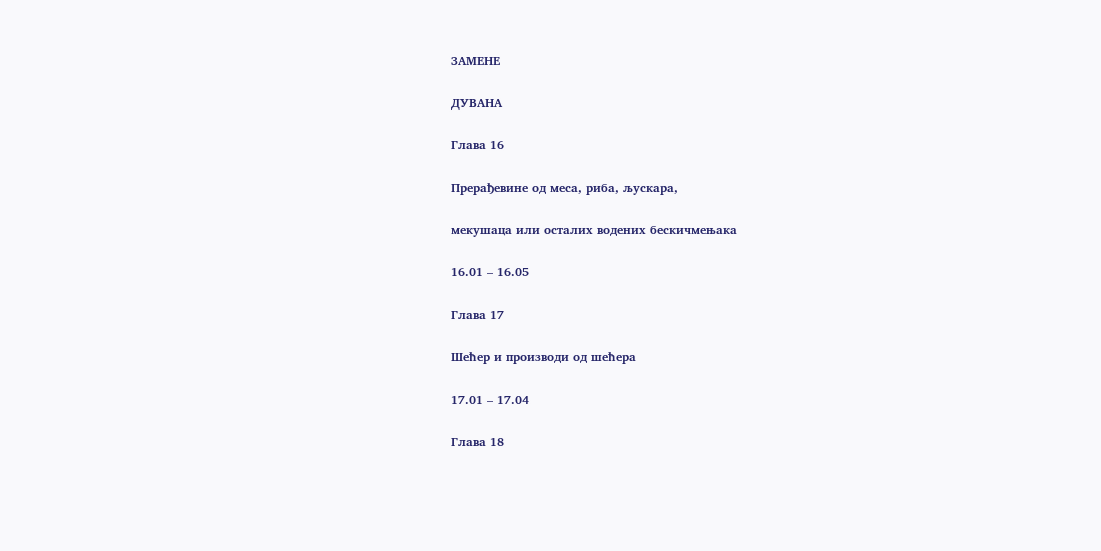ЗАМЕНЕ

ДУВАНА

Глава 16

Прерађевине од меса, риба, љускара,

мекушаца или осталих водених бескичмењака

16.01 – 16.05

Глава 17

Шећер и производи од шећера

17.01 – 17.04

Глава 18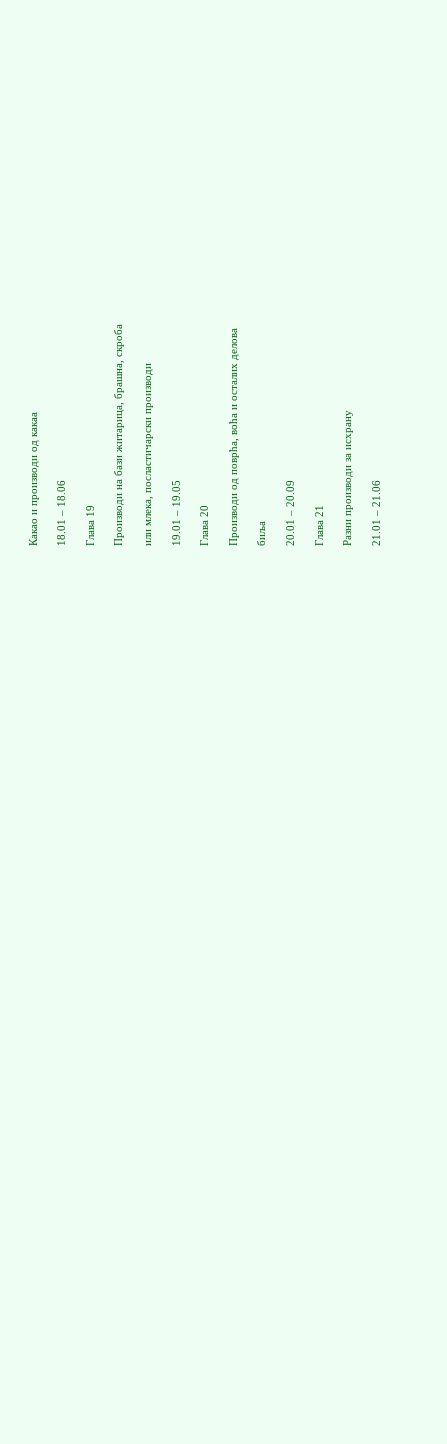Какао и производи од какаа

18.01 – 18.06

Глава 19

Производи на бази житарица, брашна, скроба

или млека, посластичарски производи

19.01 – 19.05

Глава 20

Производи од поврћа, воћа и осталих делова

биља

20.01 – 20.09

Глава 21

Разни производи за исхрану

21.01 – 21.06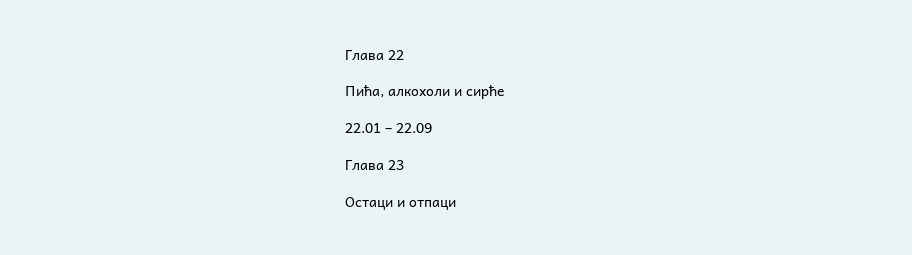Глава 22

Пића, алкохоли и сирће

22.01 – 22.09

Глава 23

Остаци и отпаци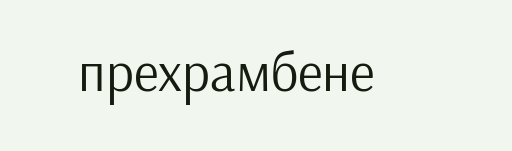прехрамбене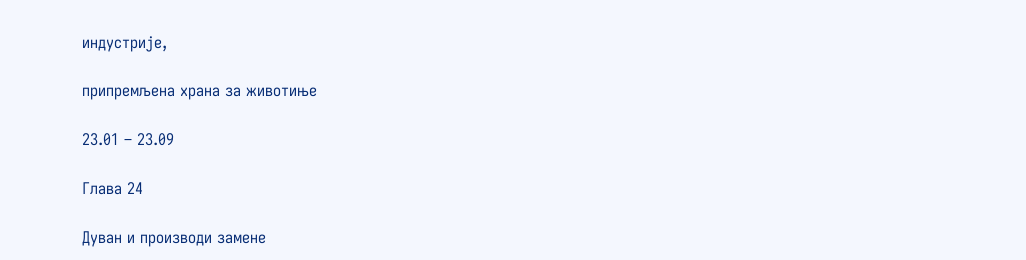индустрије,

припремљена храна за животиње

23.01 – 23.09

Глава 24

Дуван и производи замене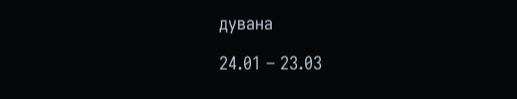дувана

24.01 – 23.03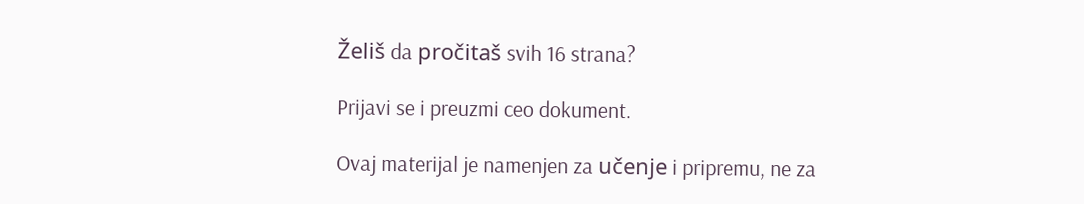Želiš da pročitaš svih 16 strana?

Prijavi se i preuzmi ceo dokument.

Ovaj materijal je namenjen za učenje i pripremu, ne za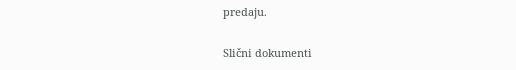predaju.

Slični dokumenti